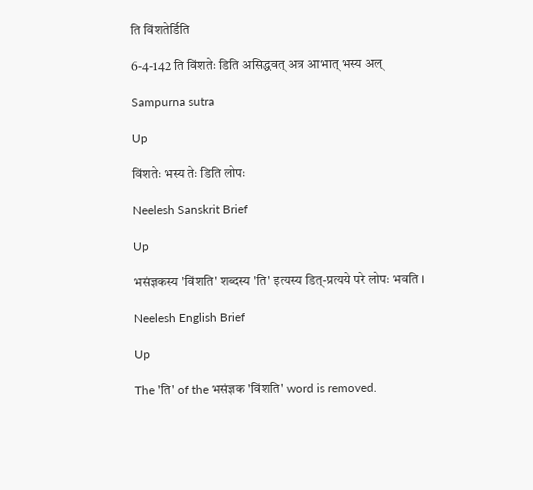ति विंशतेर्डिति

6-4-142 ति विंशतेः डिति असिद्धवत् अत्र आभात् भस्य अल्

Sampurna sutra

Up

विंशतेः भस्य तेः डिति लोपः

Neelesh Sanskrit Brief

Up

भसंज्ञकस्य 'विंशति' शब्दस्य 'ति' इत्यस्य डित्-प्रत्यये परे लोपः भवति ।

Neelesh English Brief

Up

The 'ति' of the भसंज्ञक 'विंशति' word is removed.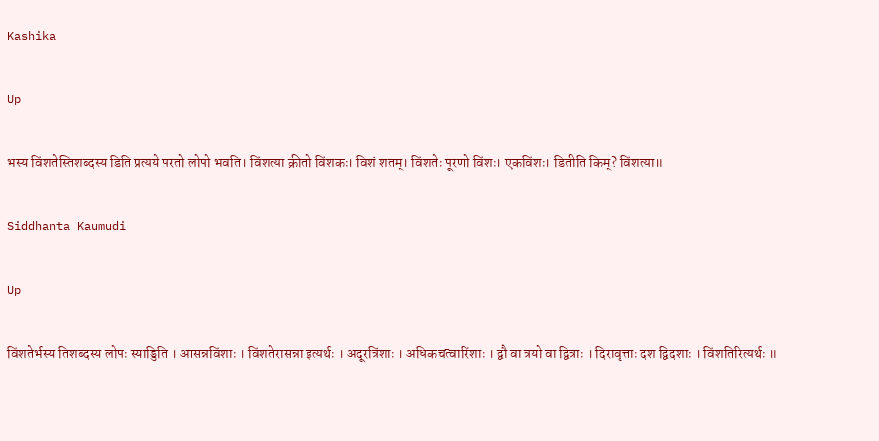Kashika

Up

भस्य विंशतेस्तिशब्दस्य डिति प्रत्यये परतो लोपो भवति। विंशत्या क्रीतो विंशकः। विशं शतम्। विंशतेः पूरणो विंशः। एकविंशः। डितीति किम्? विंशत्या॥

Siddhanta Kaumudi

Up

विंशतेर्भस्य तिशब्दस्य लोपः स्याड्डिति । आसन्नविंशाः । विंशतेरासन्ना इत्यर्थः । अदूरत्रिंशाः । अधिकचत्वारिंशाः । द्वौ वा त्रयो वा द्वित्राः । दिरावृत्ताः दश द्विदशाः । विंशतिरित्यर्थः ॥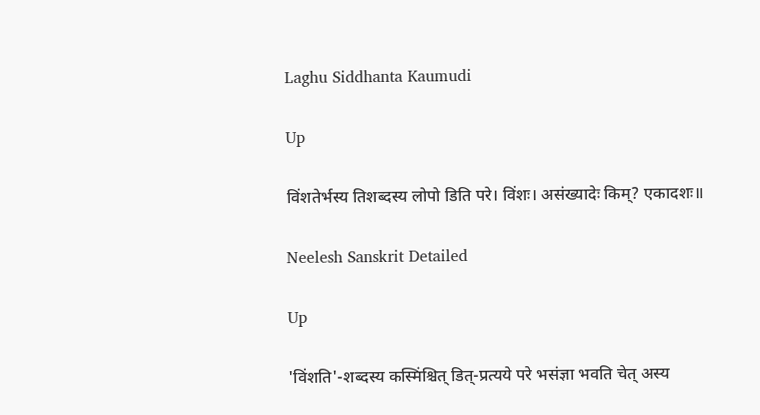Laghu Siddhanta Kaumudi

Up

विंशतेर्भस्य तिशब्दस्य लोपो डिति परे। विंशः। असंख्यादेः किम्? एकादशः॥

Neelesh Sanskrit Detailed

Up

'विंशति'-शब्दस्य कस्मिंश्चित् डित्-प्रत्यये परे भसंज्ञा भवति चेत् अस्य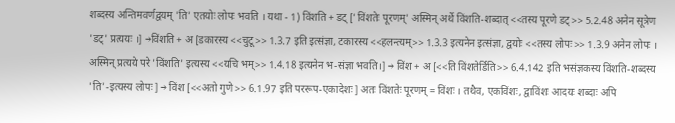शब्दस्य अन्तिमवर्णद्वयम् 'ति' एतयोः लोपः भवति । यथा - 1) विंशति + डट् ['विंशतेः पूरणम्' अस्मिन् अर्थे विंशति-शब्दात् <<तस्य पूरणे डट्>> 5.2.48 अनेन सूत्रेण 'डट्' प्रत्ययः ।] →विंशति + अ [डकारस्य <<चुटू>> 1.3.7 इति इत्संज्ञा, टकारस्य <<हलन्त्यम्>> 1.3.3 इत्यनेन इत्संज्ञा, द्वयोः <<तस्य लोपः>> 1.3.9 अनेन लोपः । अस्मिन् प्रत्यये परे 'विंशति' इत्यस्य <<यचि भम्>> 1.4.18 इत्यनेन भ-संज्ञा भवति।] → विंश + अ [<<ति विंशतेर्डिति>> 6.4.142 इति भसंज्ञकस्य विंशति-शब्दस्य 'ति'-इत्यस्य लोपः] → विंश [<<अतो गुणे>> 6.1.97 इति पररूप-एकादेशः] अतः विंशतेः पूरणम् = विंशः । तथैव, एकविंशः, द्वाविंशः आदयः शब्दाः अपि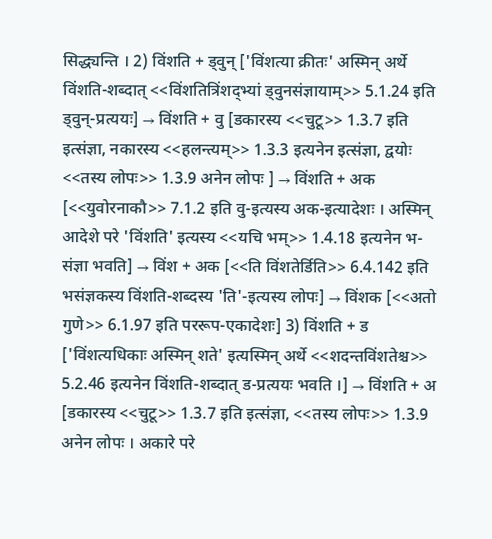सिद्ध्यन्ति । 2) विंशति + ड्वुन् ['विंशत्या क्रीतः' अस्मिन् अर्थे विंशति-शब्दात् <<विंशतित्रिंशद्भ्यां ड्वुनसंज्ञायाम्>> 5.1.24 इति ड्वुन्-प्रत्ययः] → विंशति + वु [डकारस्य <<चुटू>> 1.3.7 इति इत्संज्ञा, नकारस्य <<हलन्त्यम्>> 1.3.3 इत्यनेन इत्संज्ञा, द्वयोः <<तस्य लोपः>> 1.3.9 अनेन लोपः ] → विंशति + अक [<<युवोरनाकौ>> 7.1.2 इति वु-इत्यस्य अक-इत्यादेशः । अस्मिन् आदेशे परे 'विंशति' इत्यस्य <<यचि भम्>> 1.4.18 इत्यनेन भ-संज्ञा भवति] → विंश + अक [<<ति विंशतेर्डिति>> 6.4.142 इति भसंज्ञकस्य विंशति-शब्दस्य 'ति'-इत्यस्य लोपः] → विंशक [<<अतो गुणे>> 6.1.97 इति पररूप-एकादेशः] 3) विंशति + ड ['विंशत्यधिकाः अस्मिन् शते' इत्यस्मिन् अर्थे <<शदन्तविंशतेश्च>> 5.2.46 इत्यनेन विंशति-शब्दात् ड-प्रत्ययः भवति ।] → विंशति + अ [डकारस्य <<चुटू>> 1.3.7 इति इत्संज्ञा, <<तस्य लोपः>> 1.3.9 अनेन लोपः । अकारे परे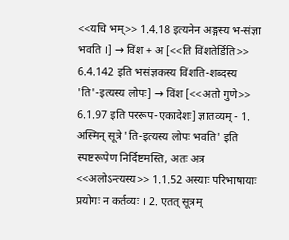<<यचि भम्>> 1.4.18 इत्यनेन अङ्गस्य भ-संज्ञा भवति ।] → विंश + अ [<<ति विंशतेर्डिति>> 6.4.142 इति भसंज्ञकस्य विंशति-शब्दस्य 'ति'-इत्यस्य लोपः] → विंश [<<अतो गुणे>> 6.1.97 इति पररूप-एकादेशः] ज्ञातव्यम् - 1. अस्मिन् सूत्रे 'ति-इत्यस्य लोपः भवति' इति स्पष्टरूपेण निर्दिष्टमस्ति, अतः अत्र <<अलोऽन्त्यस्य>> 1.1.52 अस्याः परिभाषायाः प्रयोगः न कर्तव्यः । 2. एतत् सूत्रम्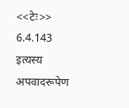<<टेः>> 6.4.143 इत्यस्य अपवादरूपेण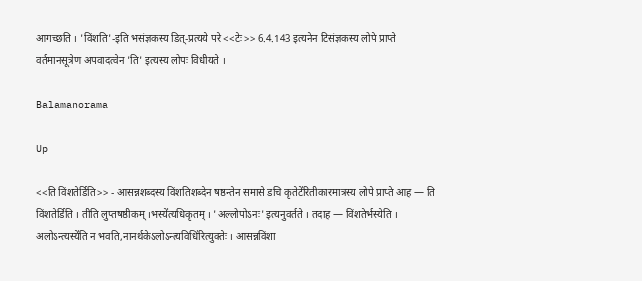आगच्छति । 'विंशति'-इति भसंज्ञकस्य डित्-प्रत्यये परे <<टेः>> 6.4.143 इत्यनेन टिसंज्ञकस्य लोपे प्राप्ते वर्तमानसूत्रेण अपवादत्वेन 'ति' इत्यस्य लोपः विधीयते ।

Balamanorama

Up

<<ति विंशतेर्डिति>> - आसन्नशब्दस्य विंशतिशब्देन षष्ठन्तेन समासे डचि कृतेटे॑रितीकारमात्रस्य लोपे प्राप्ते आह — ति विंशतेर्डिति । तीति लुप्तषष्ठीकम् ।भस्ये॑त्यधिकृतम् । 'अल्लोपोऽनः' इत्यनुवर्तते । तदाह — विंशतेर्भस्येति । अलोऽन्त्यस्ये॑ति न भवति,नानर्थकेऽलोऽन्त्यविधि॑रित्युक्तेः । आसन्नविंशा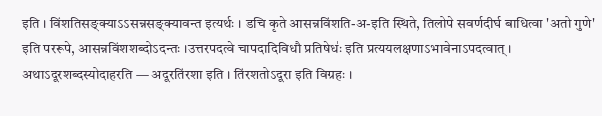इति । विंशतिसङ्क्याऽऽसन्नसङ्क्यावन्त इत्यर्थः । डचि कृते आसन्नविंशति-अ-इति स्थिते, तिलोपे सवर्णदीर्घ बाधित्वा 'अतो गुणे' इति पररूपे, आसन्नविंशशब्दोऽदन्तः ।उत्तरपदत्वे चापदादिविधौ प्रतिषेधः॑ इति प्रत्ययलक्षणाऽभावेनाऽपदत्वात् । अथाऽदूरशब्दस्योदाहरति — अदूरतिंरशा इति । तिंरशतोऽदूरा इति विग्रहः ।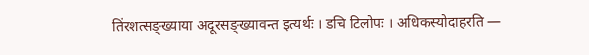तिंरशत्सङ्ख्याया अदूरसङ्ख्यावन्त इत्यर्थः । डचि टिलोपः । अधिकस्योदाहरति —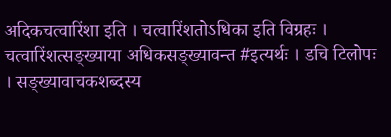अदिकचत्वारिंशा इति । चत्वारिंशतोऽधिका इति विग्रहः । चत्वारिंशत्सङ्ख्याया अधिकसङ्ख्यावन्त #इत्यर्थः । डचि टिलोपः । सङ्ख्यावाचकशब्दस्य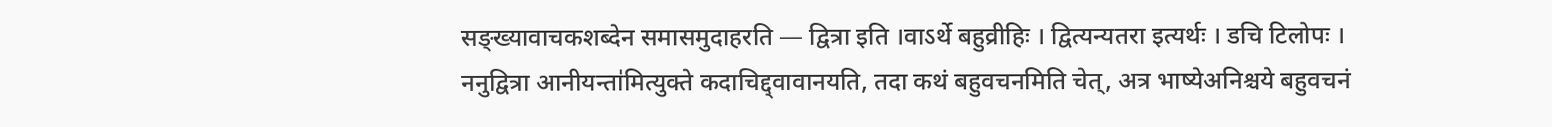सङ्ख्यावाचकशब्देन समासमुदाहरति — द्वित्रा इति ।वाऽर्थे बहुव्रीहिः । द्वित्यन्यतरा इत्यर्थः । डचि टिलोपः । ननुद्वित्रा आनीयन्ता॑मित्युक्ते कदाचिद्द्वावानयति, तदा कथं बहुवचनमिति चेत्, अत्र भाष्येअनिश्चये बहुवचनं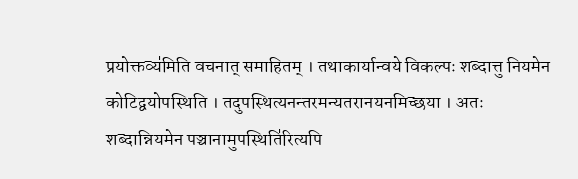प्रयोक्तव्य॑मिति वचनात् समाहितम् । तथाकार्यान्वये विकल्पः शब्दात्तु नियमेन कोटिद्वयोपस्थिति । तदुपस्थित्यनन्तरमन्यतरानयनमिच्छया । अतः शब्दान्नियमेन पञ्चानामुपस्थिति॑रित्यपि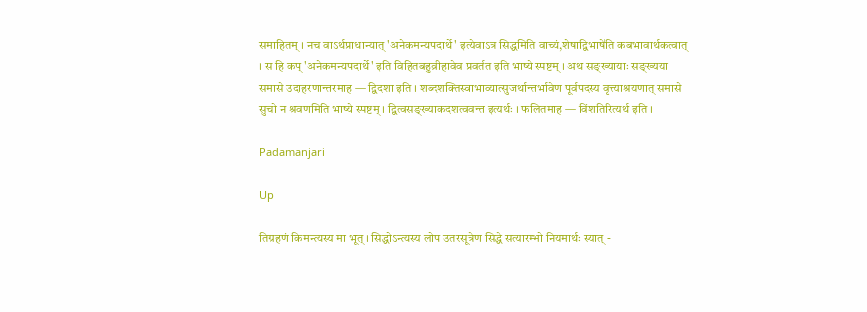समाहितम् । नच वाऽर्थप्राधान्यात् 'अनेकमन्यपदार्थे' इत्येवाऽत्र सिद्धमिति वाच्यं,शेषाद्विभाषे॑ति कबभावार्थकत्वात् । स हि कप् 'अनेकमन्यपदार्थे' इति विहितबहुव्रीहावेव प्रवर्तत इति भाष्ये स्पष्टम् । अथ सङ्ख्यायाः सङ्ख्यया समासे उदाहरणान्तरमाह — द्विदशा इति । शब्दशक्तिस्वाभाव्यात्सुजर्थान्तर्भावेण पूर्वपदस्य वृत्त्याश्रयणात् समासे सुचो न श्रवणमिति भाष्ये स्पष्टम् । द्वित्वसङ्ख्याकदशत्ववन्त इत्यर्थः । फलितमाह — विंशतिरित्यर्थ इति ।

Padamanjari

Up

तिग्रहणं किमन्त्यस्य मा भूत् । सिद्धोऽन्त्यस्य लोप उतरसूत्रेण सिद्धे सत्यारम्भो नियमार्थः स्यात् -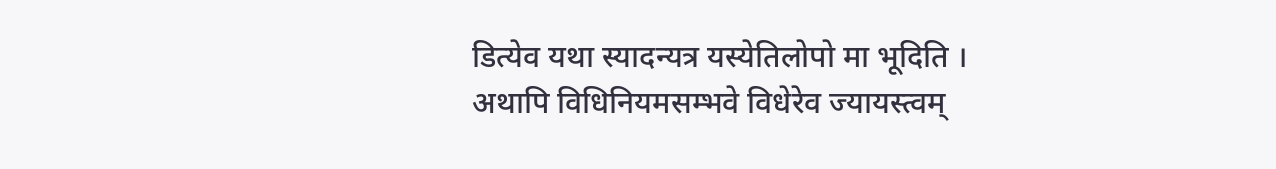डित्येव यथा स्यादन्यत्र यस्येतिलोपो मा भूदिति । अथापि विधिनियमसम्भवे विधेरेव ज्यायस्त्वम्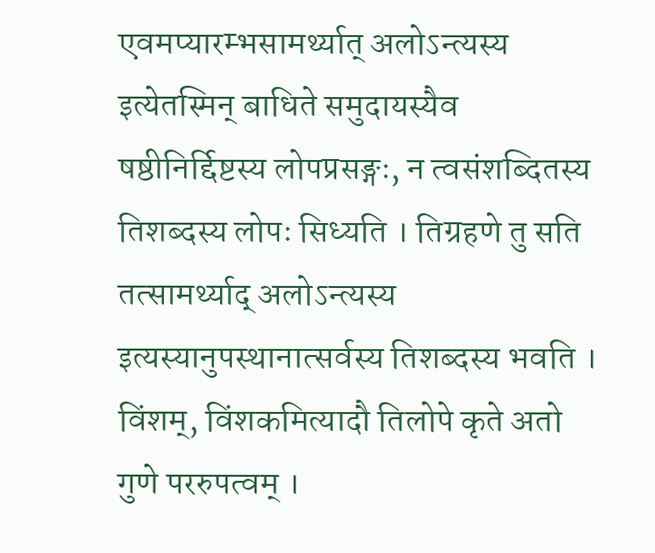एवमप्यारम्भसामर्थ्यात् अलोऽन्त्यस्य इत्येतस्मिन् बाधिते समुदायस्यैव षष्ठीनिर्द्दिष्टस्य लोपप्रसङ्गः, न त्वसंशब्दितस्य तिशब्दस्य लोपः सिध्यति । तिग्रहणे तु सति तत्सामर्थ्याद् अलोऽन्त्यस्य इत्यस्यानुपस्थानात्सर्वस्य तिशब्दस्य भवति । विंशम्, विंशकमित्यादौ तिलोपे कृते अतो गुणे पररुपत्वम् ।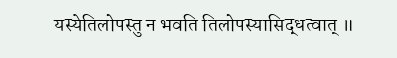यस्येतिलोपस्तु न भवति तिलोपस्यासिद्धत्वात् ॥